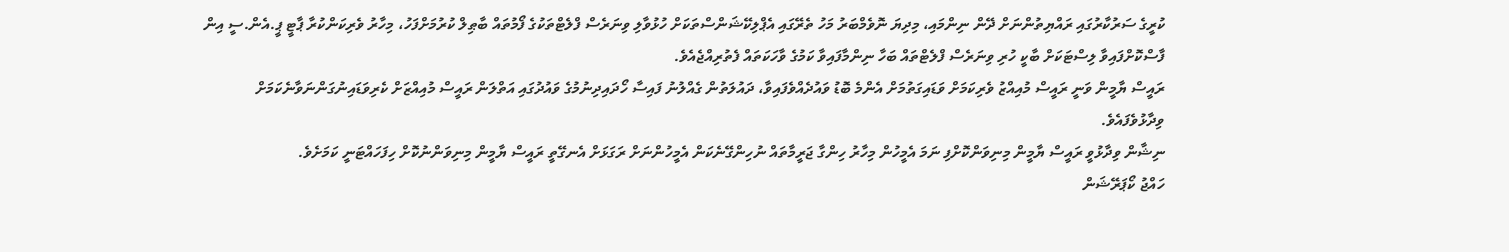ކުރީގެ ސަރުކާރުގައި ރައްޔިތުންނަށް ދޭން ނިންމައި، މިދިޔަ ނޮވެމްބަރު މަހު ތެރޭގައި އެޕްލިކޭޝަންސްތަކަށް ހުޅުވާލި ވިނަރެސް ފްލެޓްތަކުގެ ފޯމުތައް ބާޠިލް ކުރުމަށްފަހު، މިހާރު ވެރިކަންކުރާ ޕާޓީ ޕީ.އެން.ސީ އިން ފާސްކޮށްފައިވާ ލިސްޓަކަށް ބާކީ ހުރި ވިނަރެސް ފްލެޓްތައް ބަހާ ނިންމާފައިވާ ކަމުގެ ވާހަކަތައް ފެތުރިއްޖެއެވެ.
ރައީސް ޔާމީން ވަނީ ރައީސް މުއިއްޒު ވެރިކަމަށް ވަޑައިގަތުމަށް އެންމެ ބޮޑު ވައުދެއްވެފައިވާ، ދައުލަތުން ގެއްލުނު ފައިސާ ހޯދައިދިނުމުގެ ވައުދުގައި އަތްލަން ރައީސް މުއިއްޒަށް ކެރިވަޑައިނުގަންނަވާނެކަމަށް ވިދާޅުވެފައެވެ.
ނިޝާން ވިދާޅުވީ ރައީސް ޔާމީން މިނިވަންކޮށްފި ނަމަ އެމީހުން މިހާރު ހިންގާ ޖަރީމާތައް ނުހިންގޭނެކަން އެމީހުންނަށް ރަގަޅަށް އެނގޭތީ ރައީސް ޔާމީން މިނިވަންނުކޮށް ހިފަހައްޓަނީ ކަމަށެވެ.
ހައްޖު ކޯޕަރޭޝަން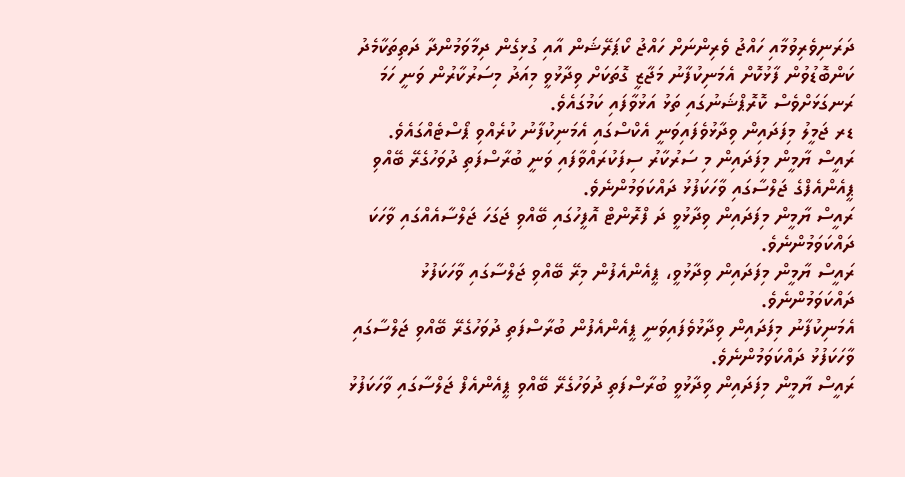ދަރަނިވެރިވުމާއި ހައްޖު ވެރިންނަށް ހައްޖު ކޯޕަރޭޝަން އާއި ގުޅިގެން ދިމާވަމުންދާ ދަތިތަކާމެދު ކަންބޮޑުވުން ފާޅުކޮށް އެމަނިކުފާނު މަޖާޒީ ގޮތަކަށް ވިދާޅުވީ މިއަދު މިސަރުކާރުން ވަނީ ހަމަ ރަނގަޅަށްވެސް ކޮރޮޕްޝަނުގައި ތަޅު އަޅުވާފައި ކަމުގައެވެ.
ޑރ ޖަމީލު މިފަދައިން ވިދާޅުވެފައިވަނީ އެކްސްގައި އެމަނިކުފާނު ކުރެއްވި ޕޯސްޓެއްގައެވެ.
ރައީސް ޔާމީން މިފަދައިން މި ސަރުކާރު ސިފަކުރައްވާފައި ވަނީ ބުރާސްފަތި ދުވަހުގެރޭ ބޭއްވި ޕީއެންއެފްގެ ޖަލްސާގައި ވާހަކަފުޅު ދައްކަވަމުންނެވެ.
ރައީސް ޔާމީން މިފަދައިން ވިދާޅުވީ ދަ ފްރޮންޓް އޮފީހުގައި ބޭއްވި ޖަގަހަ ޖަލްސާއެއްގައި ވާހަކަ ދައްކަވަމުންނެވެ.
ރައީސް ޔާމީން މިފަދައިން ވިދާޅުވީ، ޕީއެންއެފުން މިރޭ ބޭއްވި ޖަލްސާގައި ވާހަކަފުޅު ދައްކަވަމުންނެވެ.
އެމަނިކުފާނު މިފަދައިން ވިދާޅުވެފައިވަނީ ޕީއެންއެފުން ބުރާސްފަތި ދުވަހުގެރޭ ބޭއްވި ޖަލްސާގައި ވާހަކަފުޅު ދައްކަވަމުންނެވެ.
ރައީސް ޔާމީން މިފަދައިން ވިދާޅުވީ ބުރާސްފަތި ދުވަހުގެރޭ ބޭއްވި ޕީއެންއެފް ޖަލްސާގައި ވާހަކަފުޅު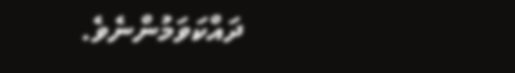ދައްކަވަމުންނެވެ.